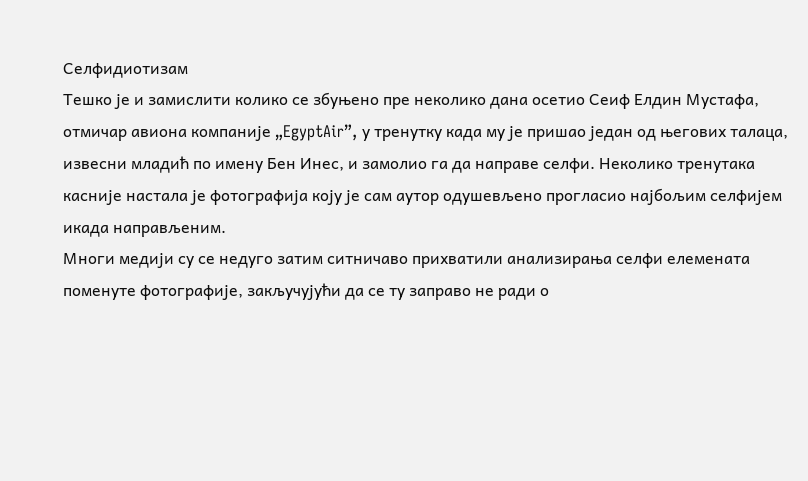Селфидиотизам
Тешко је и замислити колико се збуњено пре неколико дана осетио Сеиф Елдин Мустафа, отмичар авиона компаније „EgyptAir”, у тренутку када му је пришао један од његових талаца, извесни младић по имену Бен Инес, и замолио га да направе селфи. Неколико тренутака касније настала је фотографија коју је сам аутор одушевљено прогласио најбољим селфијем икада направљеним.
Многи медији су се недуго затим ситничаво прихватили анализирања селфи елемената поменуте фотографије, закључујући да се ту заправо не ради о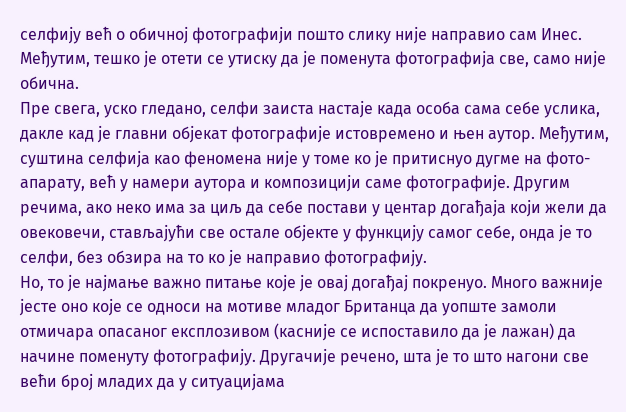селфију већ о обичној фотографији пошто слику није направио сам Инес. Међутим, тешко је отети се утиску да је поменута фотографија све, само није обична.
Пре свега, уско гледано, селфи заиста настаје када особа сама себе услика, дакле кад је главни објекат фотографије истовремено и њен аутор. Међутим, суштина селфија као феномена није у томе ко је притиснуо дугме на фото-апарату, већ у намери аутора и композицији саме фотографије. Другим речима, ако неко има за циљ да себе постави у центар догађаја који жели да овековечи, стављајући све остале објекте у функцију самог себе, онда је то селфи, без обзира на то ко је направио фотографију.
Но, то је најмање важно питање које је овај догађај покренуо. Много важније јесте оно које се односи на мотиве младог Британца да уопште замоли отмичара опасаног експлозивом (касније се испоставило да је лажан) да начине поменуту фотографију. Другачије речено, шта је то што нагони све већи број младих да у ситуацијама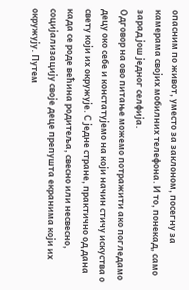опасним по живот, уместо за заклоном, посегну за камерама својих мобилних телефона. И то, понекад, само зарад још једног селфија.
Одговор на ово питање можемо потражити ако погледамо децу око себе и констатујемо на који начин стичу искуства о свету који их окружује. С једне стране, практично од дана када се роде већина родитеља, свесно или несвесно, социјализацију своје деце препушта екранима који их окружују. Путем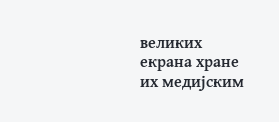великих екрана хране их медијским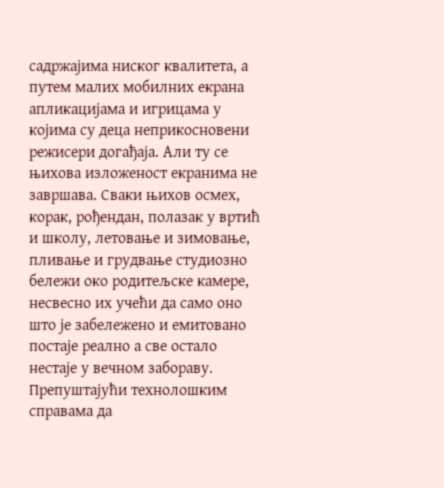садржајима ниског квалитета, а путем малих мобилних екрана апликацијама и игрицама у којима су деца неприкосновени режисери догађаја. Али ту се њихова изложеност екранима не завршава. Сваки њихов осмех, корак, рођендан, полазак у вртић и школу, летовање и зимовање, пливање и грудвање студиозно бележи око родитељске камере, несвесно их учећи да само оно што је забележено и емитовано постаје реално а све остало нестаје у вечном забораву. Препуштајући технолошким справама да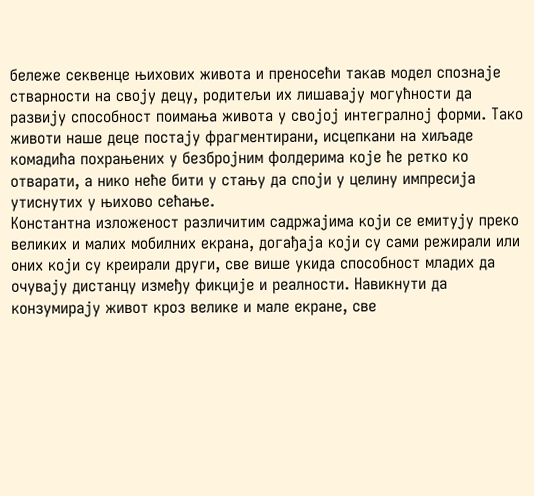бележе секвенце њихових живота и преносећи такав модел спознаје стварности на своју децу, родитељи их лишавају могућности да развију способност поимања живота у својој интегралној форми. Тако животи наше деце постају фрагментирани, исцепкани на хиљаде комадића похрањених у безбројним фолдерима које ће ретко ко отварати, а нико неће бити у стању да споји у целину импресија утиснутих у њихово сећање.
Константна изложеност различитим садржајима који се емитују преко великих и малих мобилних екрана, догађаја који су сами режирали или оних који су креирали други, све више укида способност младих да очувају дистанцу између фикције и реалности. Навикнути да конзумирају живот кроз велике и мале екране, све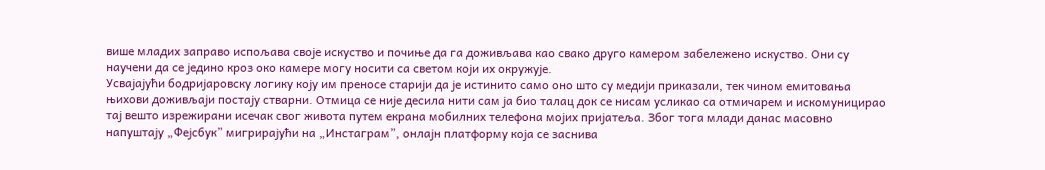више младих заправо испољава своје искуство и почиње да га доживљава као свако друго камером забележено искуство. Они су научени да се једино кроз око камере могу носити са светом који их окружује.
Усвајајући бодријаровску логику коју им преносе старији да је истинито само оно што су медији приказали, тек чином емитовања њихови доживљаји постају стварни. Отмица се није десила нити сам ја био талац док се нисам усликао са отмичарем и искомуницирао тај вешто изрежирани исечак свог живота путем екрана мобилних телефона мојих пријатеља. Због тога млади данас масовно напуштају „Фејсбук” мигрирајући на „Инстаграм”, онлајн платформу која се заснива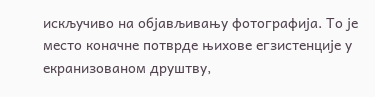искључиво на објављивању фотографија. То је место коначне потврде њихове егзистенције у екранизованом друштву,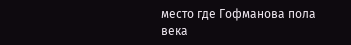место где Гофманова пола века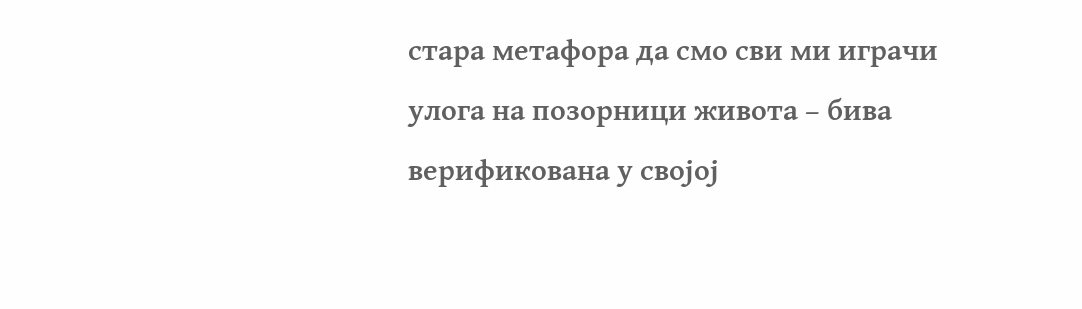стара метафора да смо сви ми играчи улога на позорници живота – бива верификована у својој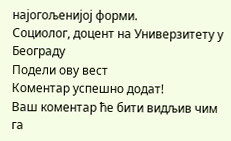најогољенијој форми.
Социолог, доцент на Универзитету у Београду
Подели ову вест
Комeнтар успeшно додат!
Ваш комeнтар ћe бити видљив чим га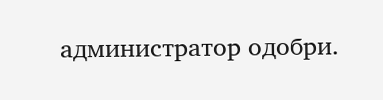администратор одобри.